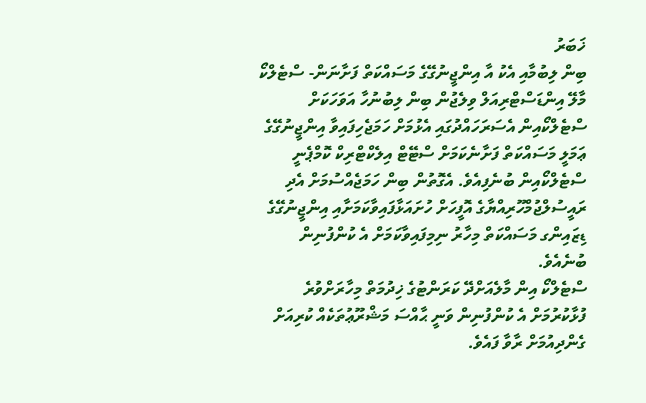ޚަބަރު
ބިން ލިބުމާއި އެކު އާ އިންޖީނުގޭގެ މަސައްކަތް ފަށާނަން- ސްޓެލްކޯ
މާލޭ އިންޑަސްޓްރިއަލް ވިލެޖުން ބިން ލިބުނުހާ އަވަހަކަށް ސްޓެލްކޯއިން އެސަރަހައްދުގައި އެޅުމަށް ހަމަޖެހިފައިވާ އިންޖީނުގޭގެ ޢަމަލީ މަސައްކަތް ފަށާނެކަމަށް ސްޓޭޓް އިލެކްޓްރިކް ކޮމްޕެނީ ސްޓެލްކޯއިން ބުނެފިއެވެ. އެގޮތުން ބިން ހަމަޖެއްސުމަށް އެދި ރައީސުލްޖުމްހޫރިއްޔާގެ އޮފީހަށް ހުށައަޅާފައިވާކަމަށާއި އިންޖީނުގޭގެ ޑިޒައިންގ މަސައްކަތް މިހާރު ނިމިފައިވާކަމަށް އެ ކުންފުނިން ބުނެއެވެ.
ސްޓެލްކޯ އިން މާލެއަށްދޭ ކަރަންޓުގެ ޚިދުމަތް މިހާރަށްވުރެ ފުޅާކުރުމަށް އެ ކުންފުނިން ވަނީ ޙާއްސަ މަޝްރޫޢުތަކެއް ކުރިއަށް ގެންދިއުމަށް ރާވާ ފައެވެ.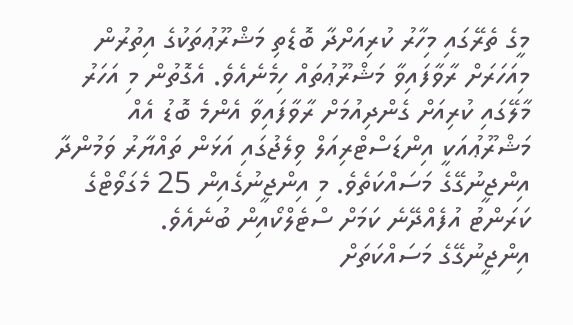މީގެ ތެރޭގައި މިހާރު ކުރިއަށްދާ ބޮޑެތި މަޝްރޫޢުތަކުގެ އިތުރުން މިއަހަރަށް ރާވާފައިވާ މަޝްރޫޢުތައް ހިމެނެއެވެ. އެގޮތުން މި އަހަރު މާލޭގައި ކުރިއަށް ގެންދިއުމަށް ރާވާފައިވާ އެންމެ ބޮޑު އެއް މަޝްރޫޢުއަކީ އިންޑަސްޓްރިއަލް ވިލެޖުގައި އަޅަން ތައްޔާރު ވަމުންދާ އިންޖީނުގޭގެ މަސައްކަތެވެ. މި އިންޖީނުގެއިން 25 މެގަވޯޓްގެ ކަރަންޓު އުފެއްދޭނެ ކަމަށް ސްޓެލްކޯއިން ބުނެއެވެ.
އިންޖީނުގޭގެ މަސައްކަތަށް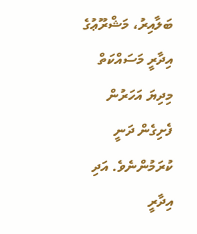ބަލާއިރު، މަޝްރޫޢުގެ އިދާރީ މަސައްކަތް މިދިޔަ އަހަރުން ފެށިގެން ދަނީ ކުރަމުންނެވެ. އަދި އިދާރީ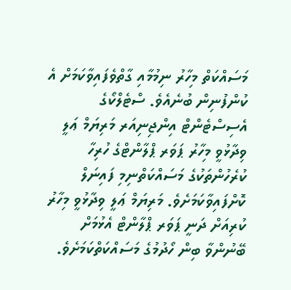މަސައްކަތް މިހާރު ނިމުމާއި ގާތްވެފައިވާކަމަށް އެ ކުންފުނިން ބުނެއެވެ. ސްޓެލްކޯގެ އެސިސްޓެންޓް އިންޖިނިއަރ މަރިޔަމް ޢަލީ ވިދާޅުވީ މިހާރު ޕަވަރ ޕްލާންޓްގެ ހުރިހާ ކުރެހުންތަކުގެ މަސައްކަތްނިމި ފައިނަލް ކޮށްފައިވާކަމަށެވެ. މަރިޔަމް ޢަލީ ވިދާޅުވީ މިހާރު ކުރިއަށް ދަނީ ޕަވަރ ޕްލާންޓް އެޅުމަށް ބޭނުންވާ ބިން ހޯދުމުގެ މަސައްކަތްކަމަށެވެ.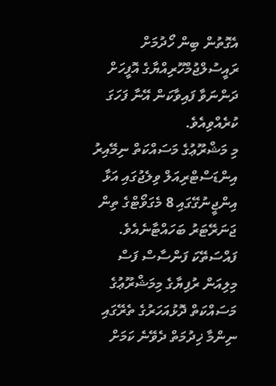އެގޮތުން ބިން ހޯދުމަށް ރައީސުލްޖުމްހޫރިއްޔާގެ އޮފީހަށް ދަންނަވާ ފައިވާކަން އޭނާ ފަހަގަ ކުރެއްވިއެވެ.
މި މަޝްރޫޢުގެ މަސައްކަތް ނިމޭއިރު އިންޑަސްޓްރިއަލް ވިލެޖުގައި އަޅާ އިންޖީނުގޭގައި 8 މެގަވޯޓްގެ ތިން ޖަނަރޭޓަރު ބަހައްޓާނެއެވެ. ފައްސަތޭކަ ފަންސާސް ފަސް މިލިއަން ރުފިޔާގެ މިމަޝްރޫޢުގެ މަސައްކަތް ދޮޅުއަހަރުގެ ތެރޭގައި ނިންމާ ޚިދުމަތް ދެވޭނެ ކަމަށް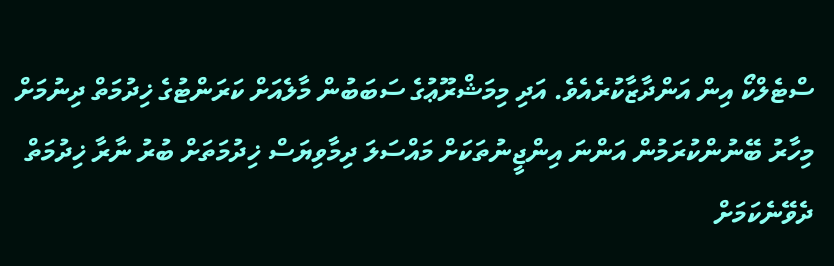ސްޓެލްކޯ އިން އަންދާޒާކުރެއެވެ. އަދި މިމަޝްރޫޢުގެ ސަބަބުން މާލެއަށް ކަރަންޓުގެ ޚިދުމަތް ދިނުމަށް މިހާރު ބޭނުންކުރަމުން އަންނަ އިންޖީނުތަކަށް މައްސަލަ ދިމާވިޔަސް ޚިދުމަތަށް ބުރު ނާރާ ޚިދުމަތް ދެވޭނެކަމަށް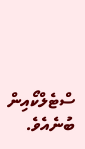ސްޓެލްކޯއިން ބުނެއެވެ.